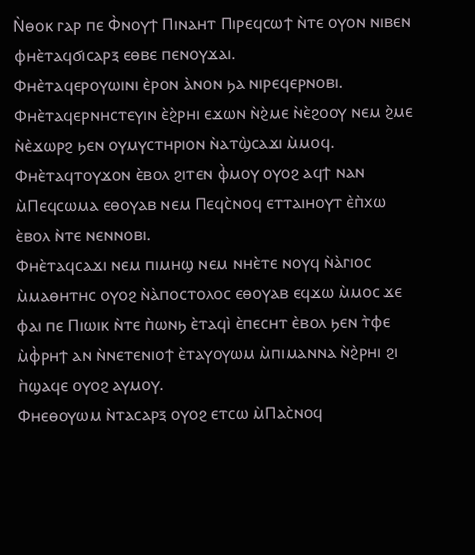Ⲛ̀ⲑⲟⲕ ⲅⲁⲣ ⲡⲉ Ⲫ̀ⲛⲟⲩϯ Ⲡⲓⲛⲁⲏⲧ Ⲡⲓⲣⲉϥⲥⲱϯ ⲛ̀ⲧⲉ ⲟⲩⲟⲛ ⲛⲓⲃⲉⲛ ⲫⲏⲉ̀ⲧⲁϥϭⲓⲥⲁⲣⲝ ⲉⲑⲃⲉ ⲡⲉⲛⲟⲩϫⲁⲓ.
Ⲫⲏⲉ̀ⲧⲁϥⲉⲣⲟⲩⲱⲓⲛⲓ ⲉ̀ⲣⲟⲛ ⲁ̀ⲛⲟⲛ ϧⲁ ⲛⲓⲣⲉϥⲉⲣⲛⲟⲃⲓ.
Ⲫⲏⲉ̀ⲧⲁϥⲉⲣⲛⲏⲥⲧⲉⲩⲓⲛ ⲉ̀ϩ̀ⲣⲏⲓ ⲉϫⲱⲛ ⲛ̀ϩ̀ⲙⲉ ⲛ̀ⲉ̀ϩⲟⲟⲩ ⲛⲉⲙ ϩ̀ⲙⲉ ⲛ̀ⲉ̀ϫⲱⲣϩ ϧⲉⲛ ⲟⲩⲙⲩⲥⲧⲏⲣⲓⲟⲛ ⲛ̀ⲁⲧϣ̀ⲥⲁϫⲓ ⲙ̀ⲙⲟϥ.
Ⲫⲏⲉ̀ⲧⲁϥⲧⲟⲩϫⲟⲛ ⲉ̀ⲃⲟⲗ ϩⲓⲧⲉⲛ ⲫ̀ⲙⲟⲩ ⲟⲩⲟϩ ⲁϥϯ ⲛⲁⲛ ⲙ̀Ⲡⲉϥⲥⲱⲙⲁ ⲉⲑⲟⲩⲁⲃ ⲛⲉⲙ Ⲡⲉϥⲥ̀ⲛⲟϥ ⲉⲧⲧⲁⲓⲏⲟⲩⲧ ⲉ̀ⲡ̀ⲭⲱ ⲉ̀ⲃⲟⲗ ⲛ̀ⲧⲉ ⲛⲉⲛⲛⲟⲃⲓ.
Ⲫⲏⲉ̀ⲧⲁϥⲥⲁϫⲓ ⲛⲉⲙ ⲡⲓⲙⲏϣ ⲛⲉⲙ ⲛⲏⲉ̀ⲧⲉ ⲛⲟⲩϥ ⲛ̀ⲁ̀ⲅⲓⲟⲥ ⲙ̀ⲙⲁⲑⲏⲧⲏⲥ ⲟⲩⲟϩ ⲛ̀ⲁ̀ⲡⲟⲥⲧⲟⲗⲟⲥ ⲉⲑⲟⲩⲁⲃ ⲉϥϫⲱ ⲙ̀ⲙⲟⲥ ϫⲉ ⲫⲁⲓ ⲡⲉ Ⲡⲓⲱⲓⲕ ⲛ̀ⲧⲉ ⲡ̀ⲱⲛϧ ⲉ̀ⲧⲁϥⲓ̀ ⲉ̀ⲡⲉⲥⲏⲧ ⲉ̀ⲃⲟⲗ ϧⲉⲛ ⲧ̀ⲫⲉ ⲙ̀ⲫ̀ⲣⲏϯ ⲁⲛ ⲛ̀ⲛⲉⲧⲉⲛⲓⲟϯ ⲉ̀ⲧⲁⲩⲟⲩⲱⲙ ⲙ̀ⲡⲓⲙⲁⲛⲛⲁ ⲛ̀ϩ̀ⲣⲏⲓ ϩⲓ ⲡ̀ϣⲁϥⲉ ⲟⲩⲟϩ ⲁⲩⲙⲟⲩ.
Ⲫⲏⲉⲑⲟⲩⲱⲙ ⲛ̀ⲧⲁⲥⲁⲣⲝ ⲟⲩⲟϩ ⲉⲧⲥⲱ ⲙ̀Ⲡⲁⲥ̀ⲛⲟϥ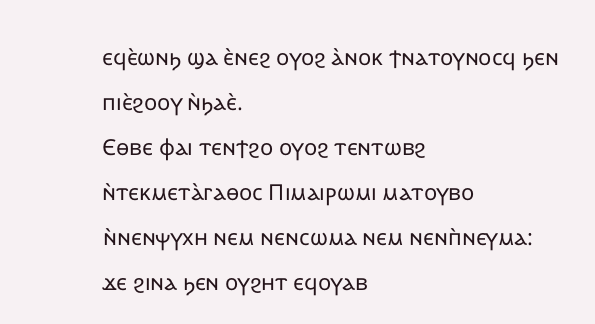ⲉϥⲉ̀ⲱⲛϧ ϣⲁ ⲉ̀ⲛⲉϩ ⲟⲩⲟϩ ⲁ̀ⲛⲟⲕ ϯⲛⲁⲧⲟⲩⲛⲟⲥϥ ϧⲉⲛ ⲡⲓⲉ̀ϩⲟⲟⲩ ⲛ̀ϧⲁⲉ̀.
Ⲉⲑⲃⲉ ⲫⲁⲓ ⲧⲉⲛϯϩⲟ ⲟⲩⲟϩ ⲧⲉⲛⲧⲱⲃϩ ⲛ̀ⲧⲉⲕⲙⲉⲧⲁ̀ⲅⲁⲑⲟⲥ Ⲡⲓⲙⲁⲓⲣⲱⲙⲓ ⲙⲁⲧⲟⲩⲃⲟ ⲛ̀ⲛⲉⲛⲯⲩⲭⲏ ⲛⲉⲙ ⲛⲉⲛⲥⲱⲙⲁ ⲛⲉⲙ ⲛⲉⲛⲡ̀ⲛⲉⲩⲙⲁ:
ϫⲉ ϩⲓⲛⲁ ϧⲉⲛ ⲟⲩϩⲏⲧ ⲉϥⲟⲩⲁⲃ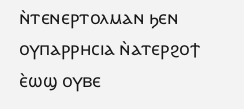ⲛ̀ⲧⲉⲛⲉⲣⲧⲟⲗⲙⲁⲛ ϧⲉⲛ ⲟⲩⲡⲁⲣⲣⲏⲥⲓⲁ ⲛ̀ⲁⲧⲉⲣϩⲟϯ ⲉ̀ⲱϣ ⲟⲩⲃⲉ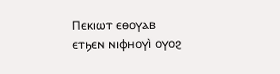Ⲡⲉⲕⲓⲱⲧ ⲉⲑⲟⲩⲁⲃ ⲉⲧϧⲉⲛ ⲛⲓⲫⲏⲟⲩⲓ̀ ⲟⲩⲟϩ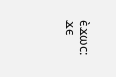ⲉ̀ϫⲱⲥ: ϫⲉ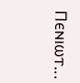Ⲡⲉⲛⲓⲱⲧ...